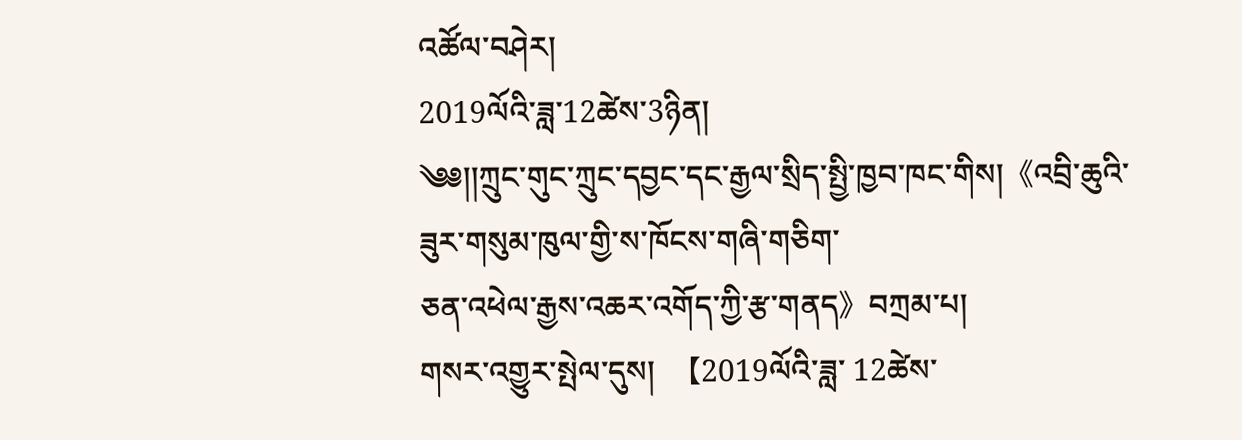འཚོལ་བཤེར།
2019ལོའི་ཟླ་12ཚེས་3ཉིན།
༄༅།།ཀྲུང་གུང་ཀྲུང་དབྱང་དང་རྒྱལ་སྲིད་སྤྱི་ཁྱབ་ཁང་གིས།《འབྲི་ཆུའི་ཟུར་གསུམ་ཁུལ་གྱི་ས་ཁོངས་གཞི་གཅིག་
ཅན་འཕེལ་རྒྱས་འཆར་འགོད་ཀྱི་རྩ་གནད》བཀྲམ་པ།
གསར་འགྱུར་སྤེལ་དུས།  【2019ལོའི་ཟླ་ 12ཚེས་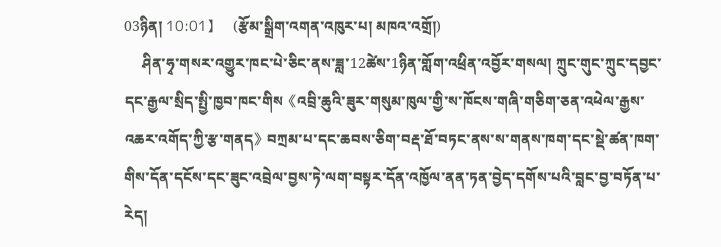03ཉིན། 10:01】   (རྩོམ་སྒྲིག་འགན་འཁུར་པ། མཁའ་འགྲོ།)
     ཤིན་ཧྭ་གསར་འགྱུར་ཁང་པེ་ཅིང་ནས་ཟླ་12ཚེས་1ཉིན་གློག་འཕྲིན་འབྱོར་གསལ། ཀྲུང་གུང་ཀྲུང་དབྱང་དང་རྒྱལ་སྲིད་སྤྱི་ཁྱབ་ཁང་གིས《འབྲི་ཆུའི་ཟུར་གསུམ་ཁུལ་གྱི་ས་ཁོངས་གཞི་གཅིག་ཅན་འཕེལ་རྒྱས་འཆར་འགོད་ཀྱི་རྩ་གནད》བཀྲམ་པ་དང་ཆབས་ཅིག་བརྡ་ཐོ་བཏང་ནས་ས་གནས་ཁག་དང་སྡེ་ཚན་ཁག་གིས་དོན་དངོས་དང་ཟུང་འབྲེལ་བྱས་ཏེ་ལག་བསྟར་དོན་འཁྱོལ་ནན་ཏན་བྱེད་དགོས་པའི་བླང་བྱ་བཏོན་པ་རེད།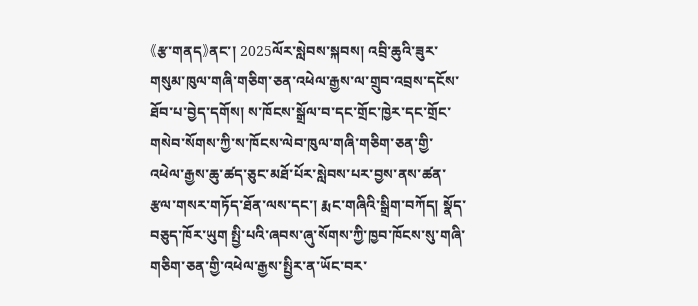《རྩ་གནད》ནང་། 2025ལོར་སླེབས་སྐབས། འབྲི་ཆུའི་ཟུར་གསུམ་ཁུལ་གཞི་གཅིག་ཅན་འཕེལ་རྒྱས་ལ་གྲུབ་འབྲས་དངོས་ཐོབ་པ་བྱེད་དགོས། ས་ཁོངས་སྒྲོལ་བ་དང་གྲོང་ཁྱེར་དང་གྲོང་གསེབ་སོགས་ཀྱི་ས་ཁོངས་ལེབ་ཁུལ་གཞི་གཅིག་ཅན་གྱི་འཕེལ་རྒྱས་ཆུ་ཚད་ཅུང་མཐོ་པོར་སླེབས་པར་བྱས་ནས་ཚན་རྩལ་གསར་གཏོད་ཐོན་ལས་དང་། རྨང་གཞིའི་སྒྲིག་བཀོད། སྣོད་བཅུད་ཁོར་ཡུག སྤྱི་པའི་ཞབས་ཞུ་སོགས་ཀྱི་ཁྱབ་ཁོངས་སུ་གཞི་གཅིག་ཅན་གྱི་འཕེལ་རྒྱས་སྤྱིར་ན་ཡོང་བར་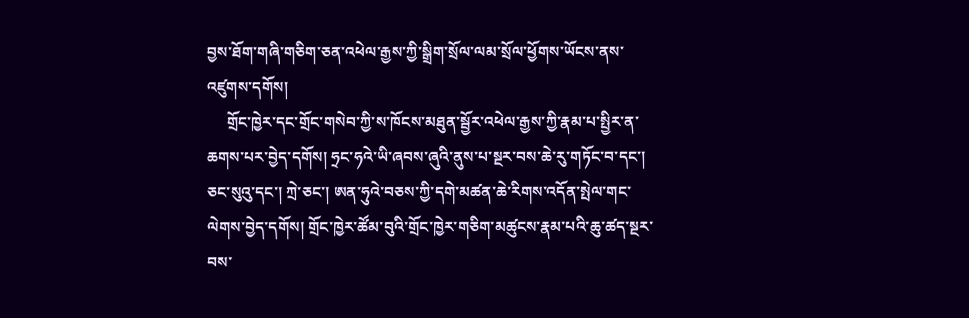བྱས་ཐོག་གཞི་གཅིག་ཅན་འཕེལ་རྒྱས་ཀྱི་སྒྲིག་སྲོལ་ལམ་སྲོལ་ཕྱོགས་ཡོངས་ནས་འཛུགས་དགོས།
     གྲོང་ཁྱེར་དང་གྲོང་གསེབ་ཀྱི་ས་ཁོངས་མཐུན་སྦྱོར་འཕེལ་རྒྱས་ཀྱི་རྣམ་པ་སྤྱིར་ན་ཆགས་པར་བྱེད་དགོས། ཧྲང་ཧའེ་ཡི་ཞབས་ཞུའི་ནུས་པ་སྔར་བས་ཆེ་རུ་གཏོང་བ་དང་། ཅང་སུའུ་དང་། ཀྲེ་ཅང་། ཨན་ཧུའེ་བཅས་ཀྱི་དགེ་མཚན་ཆེ་རིགས་འདོན་སྤེལ་གང་ལེགས་བྱེད་དགོས། གྲོང་ཁྱེར་ཚོམ་བུའི་གྲོང་ཁྱེར་གཅིག་མཚུངས་རྣམ་པའི་ཆུ་ཚད་སྔར་བས་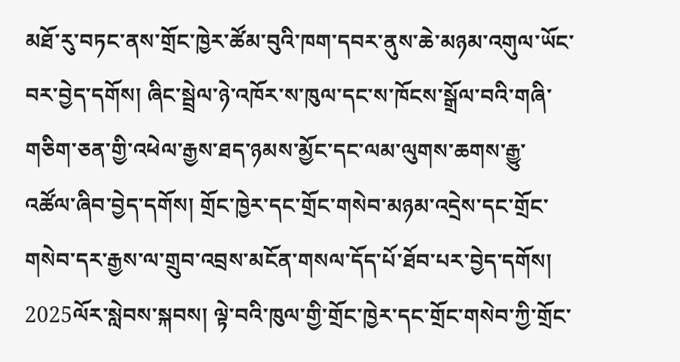མཐོ་རུ་བཏང་ནས་གྲོང་ཁྱེར་ཚོམ་བུའི་ཁག་དབར་ནུས་ཆེ་མཉམ་འགུལ་ཡོང་བར་བྱེད་དགོས། ཞིང་སྦྲེལ་ཉེ་འཁོར་ས་ཁུལ་དང་ས་ཁོངས་སྒྲོལ་བའི་གཞི་གཅིག་ཅན་གྱི་འཕེལ་རྒྱས་ཐད་ཉམས་མྱོང་དང་ལམ་ལུགས་ཆགས་རྒྱུ་འཚོལ་ཞིབ་བྱེད་དགོས། གྲོང་ཁྱེར་དང་གྲོང་གསེབ་མཉམ་འདྲེས་དང་གྲོང་གསེབ་དར་རྒྱས་ལ་གྲུབ་འབྲས་མངོན་གསལ་དོད་པོ་ཐོབ་པར་བྱེད་དགོས། 2025ལོར་སླེབས་སྐབས། ལྟེ་བའི་ཁུལ་གྱི་གྲོང་ཁྱེར་དང་གྲོང་གསེབ་ཀྱི་གྲོང་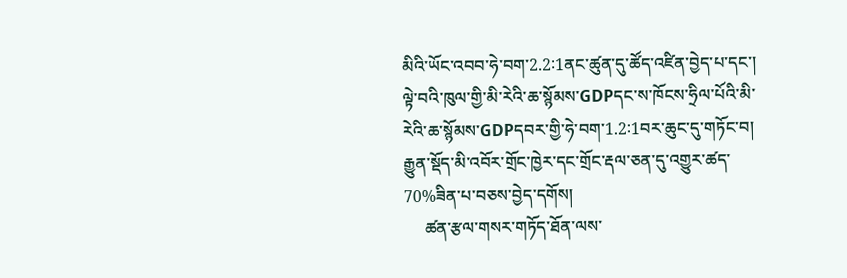མིའི་ཡོང་འབབ་ཧེ་བག་2.2∶1ནང་ཚུན་དུ་ཚོད་འཛིན་བྱེད་པ་དང་། ལྟེ་བའི་ཁུལ་གྱི་མི་རེའི་ཆ་སྙོམས་GDPདང་ས་ཁོངས་ཧྲིལ་པོའི་མི་རེའི་ཆ་སྙོམས་GDPདབར་གྱི་ཧེ་བག་1.2∶1བར་ཆུང་དུ་གཏོང་བ། རྒྱུན་སྡོད་མི་འབོར་གྲོང་ཁྱེར་དང་གྲོང་རྡལ་ཅན་དུ་འགྱུར་ཚད་70%ཟིན་པ་བཅས་བྱེད་དགོས།
     ཚན་རྩལ་གསར་གཏོད་ཐོན་ལས་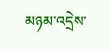མཉམ་འདྲེས་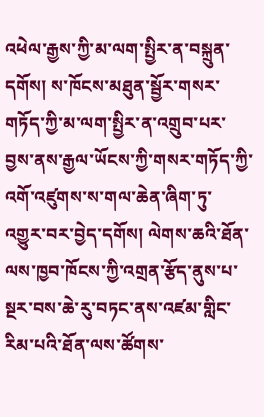འཕེལ་རྒྱས་ཀྱི་མ་ལག་སྤྱིར་ན་བསྐྲུན་དགོས། ས་ཁོངས་མཐུན་སྦྱོར་གསར་གཏོད་ཀྱི་མ་ལག་སྤྱིར་ན་འགྲུབ་པར་བྱས་ནས་རྒྱལ་ཡོངས་ཀྱི་གསར་གཏོད་ཀྱི་འགོ་འཛུགས་ས་གལ་ཆེན་ཞིག་ཏུ་འགྱུར་བར་བྱེད་དགོས། ལེགས་ཆའི་ཐོན་ལས་ཁྱབ་ཁོངས་ཀྱི་འགྲན་རྩོད་ནུས་པ་སྔར་བས་ཆེ་རུ་བཏང་ནས་འཛམ་གླིང་རིམ་པའི་ཐོན་ལས་ཚོགས་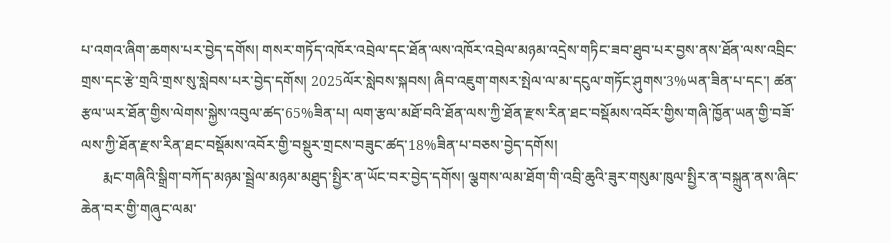པ་འགའ་ཞིག་ཆགས་པར་བྱེད་དགོས། གསར་གཏོད་འཁོར་འབྲེལ་དང་ཐོན་ལས་འཁོར་འབྲེལ་མཉམ་འདྲེས་གཏིང་ཟབ་ཐུབ་པར་བྱས་ནས་ཐོན་ལས་འབྲིང་གྲས་དང་རྩེ་གྲའི་གྲས་སུ་སླེབས་པར་བྱེད་དགོས། 2025ལོར་སླེབས་སྐབས། ཞིབ་འཇུག་གསར་སྤེལ་ལ་མ་དངུལ་གཏོང་ཤུགས་3%ཡན་ཟིན་པ་དང་། ཚན་རྩལ་ཡར་ཐོན་གྱིས་ལེགས་སྐྱེས་འབུལ་ཚད་65%ཟིན་པ། ལག་རྩལ་མཐོ་བའི་ཐོན་ལས་ཀྱི་ཐོན་རྫས་རིན་ཐང་བསྡོམས་འབོར་གྱིས་གཞི་ཁྱོན་ཡན་གྱི་བཟོ་ལས་ཀྱི་ཐོན་རྫས་རིན་ཐང་བསྡོམས་འབོར་གྱི་བསྡུར་གྲངས་བཟུང་ཚད་18%ཟིན་པ་བཅས་བྱེད་དགོས།
      རྨང་གཞིའི་སྒྲིག་བཀོད་མཉམ་སྦྲེལ་མཉམ་མཐུད་སྤྱིར་ན་ཡོང་བར་བྱེད་དགོས། ལྕགས་ལམ་ཐོག་གི་འབྲི་ཆུའི་ཟུར་གསུམ་ཁུལ་སྤྱིར་ན་བསྐྲུན་ནས་ཞིང་ཆེན་བར་གྱི་གཞུང་ལམ་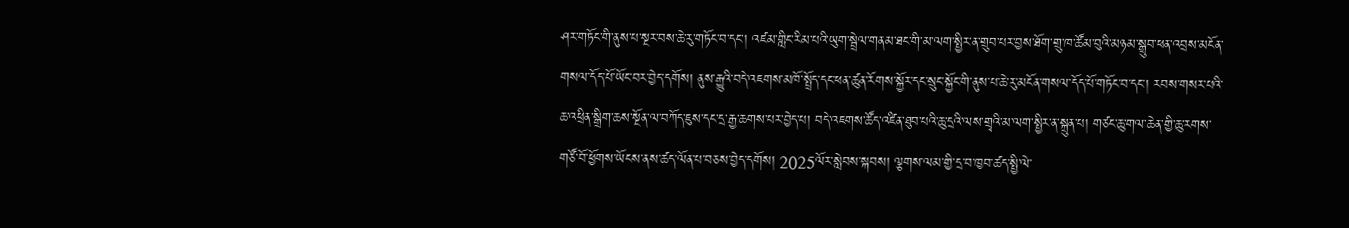ཤར་གཏོང་གི་ནུས་པ་སྔར་བས་ཆེ་རུ་གཏོང་བ་དང་། འཛམ་གླིང་རིམ་པའི་ཡུག་སྦྲེལ་གནམ་ཐང་གི་མ་ལག་སྤྱིར་ན་གྲུབ་པར་བྱས་ཐོག་གྲུ་ཁ་ཚོམ་བུའི་མཉམ་སྒྲུབ་ཕན་འབྲས་མངོན་གསལ་དོད་པོ་ཡོང་བར་བྱེད་དགོས། ནུས་རྒྱུའི་བདེ་འཇགས་མཁོ་སྤྲོད་དང་ཕན་ཚུན་རོགས་སྐྱོར་དང་སྲུང་སྐྱོང་གི་ནུས་པ་ཆེ་རུ་མངོན་གསལ་དོད་པོ་གཏོང་བ་དང་། རབས་གསར་པའི་ཆ་འཕྲིན་སྒྲིག་ཆས་སྔོན་ལ་བཀོད་ཇུས་དང་དྲ་རྒྱ་ཆགས་པར་བྱེད་པ། བདེ་འཇགས་ཚོད་འཛིན་ཐུབ་པའི་ཆུ་དྲའི་ལས་གྲྭའི་མ་ལག་སྤྱིར་ན་སྐྲུན་པ། གཙང་ཆུ་གལ་ཆེན་གྱི་ཆུ་རགས་གཙོ་བོ་ཕྱོགས་ཡོངས་ནས་ཚད་ལོན་པ་བཅས་བྱེད་དགོས། 2025ལོར་སླེབས་སྐབས། ལྕགས་ལམ་གྱི་དྲ་བ་ཁྱབ་ཚད་སྤྱི་ལེ་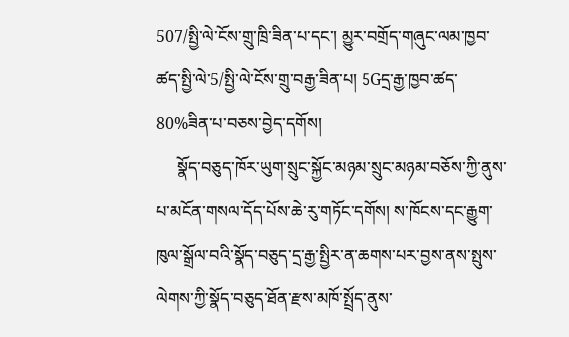507/སྤྱི་ལེ་ངོས་གྲུ་ཁྲི་ཟིན་པ་དང་། མྱུར་བགྲོད་གཞུང་ལམ་ཁྱབ་ཚད་སྤྱི་ལེ་5/སྤྱི་ལེ་ངོས་གྲུ་བརྒྱ་ཟིན་པ། 5Gདྲ་རྒྱ་ཁྱབ་ཚད་80%ཟིན་པ་བཅས་བྱེད་དགོས།
     སྣོད་བཅུད་ཁོར་ཡུག་སྲུང་སྐྱོང་མཉམ་སྲུང་མཉམ་བཅོས་ཀྱི་ནུས་པ་མངོན་གསལ་དོད་པོས་ཆེ་རུ་གཏོང་དགོས། ས་ཁོངས་དང་རྒྱུག་ཁུལ་སྒྲོལ་བའི་སྣོད་བཅུད་དྲ་རྒྱ་སྤྱིར་ན་ཆགས་པར་བྱས་ནས་སྤུས་ལེགས་ཀྱི་སྣོད་བཅུད་ཐོན་རྫས་མཁོ་སྤྲོད་ནུས་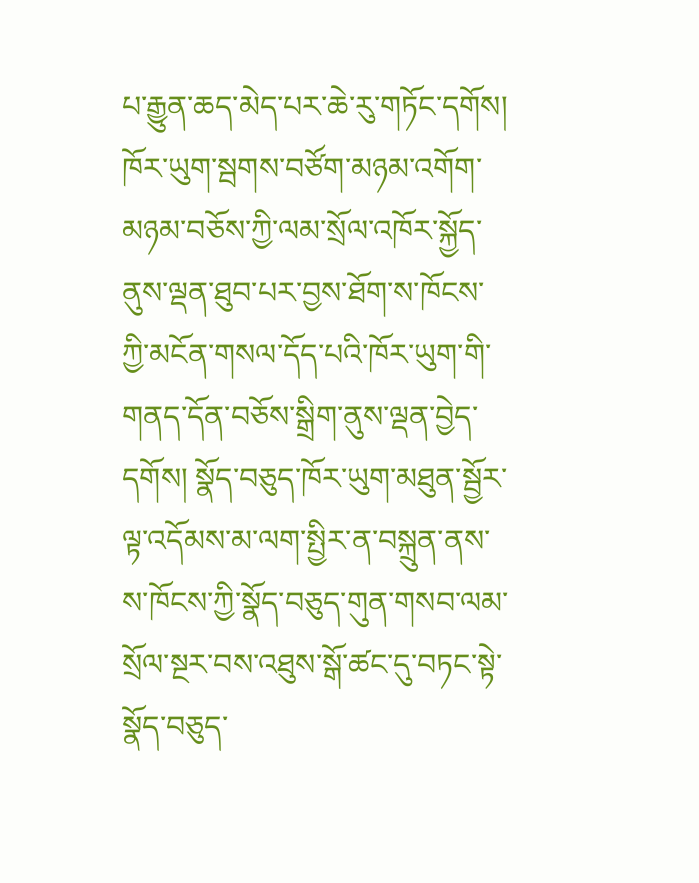པ་རྒྱུན་ཆད་མེད་པར་ཆེ་རུ་གཏོང་དགོས། ཁོར་ཡུག་སྦགས་བཙོག་མཉམ་འགོག་མཉམ་བཅོས་ཀྱི་ལམ་སྲོལ་འཁོར་སྐྱོད་ནུས་ལྡན་ཐུབ་པར་བྱས་ཐོག་ས་ཁོངས་ཀྱི་མངོན་གསལ་དོད་པའི་ཁོར་ཡུག་གི་གནད་དོན་བཅོས་སྒྲིག་ནུས་ལྡན་བྱེད་དགོས། སྣོད་བཅུད་ཁོར་ཡུག་མཐུན་སྦྱོར་ལྟ་འདོམས་མ་ལག་སྤྱིར་ན་བསྐྲུན་ནས་ས་ཁོངས་ཀྱི་སྣོད་བཅུད་གུན་གསབ་ལམ་སྲོལ་སྔར་བས་འཐུས་སྒོ་ཚང་དུ་བཏང་སྟེ་སྣོད་བཅུད་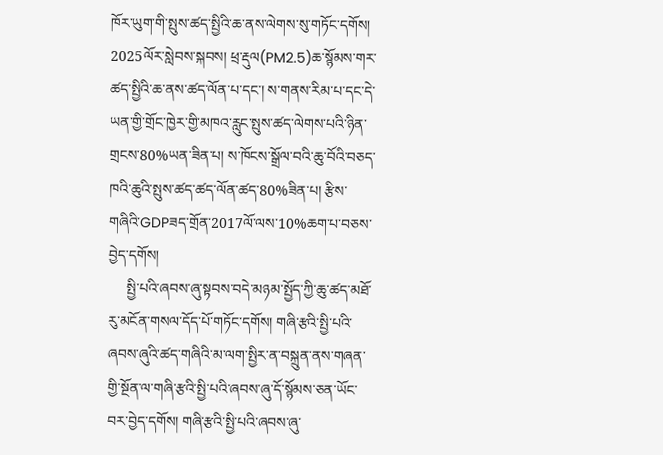ཁོར་ཡུག་གི་སྤུས་ཚད་སྤྱིའི་ཆ་ནས་ལེགས་སུ་གཏོང་དགོས། 2025ལོར་སླེབས་སྐབས། ཕྲ་རྡུལ(PM2.5)ཆ་སྙོམས་གར་ཚད་སྤྱིའི་ཆ་ནས་ཚད་ལོན་པ་དང་། ས་གནས་རིམ་པ་དང་དེ་ཡན་གྱི་གྲོང་ཁྱེར་གྱི་མཁའ་རླུང་སྤུས་ཚད་ལེགས་པའི་ཉིན་གྲངས་80%ཡན་ཟིན་པ། ས་ཁོངས་སྒྲོལ་བའི་ཆུ་བོའི་བཅད་ཁའི་ཆུའི་སྤུས་ཚད་ཚད་ལོན་ཚད་80%ཟིན་པ། རྩིས་གཞིའི་GDPཟད་གྲོན་2017ལོ་ལས་10%ཆག་པ་བཅས་བྱེད་དགོས།
     སྤྱི་པའི་ཞབས་ཞུ་སྟབས་བདེ་མཉམ་སྤྱོད་ཀྱི་ཆུ་ཚད་མཐོ་རུ་མངོན་གསལ་དོད་པོ་གཏོང་དགོས། གཞི་རྩའི་སྤྱི་པའི་ཞབས་ཞུའི་ཚད་གཞིའི་མ་ལག་སྤྱིར་ན་བསྐྲུན་ནས་གཞན་གྱི་སྔོན་ལ་གཞི་རྩའི་སྤྱི་པའི་ཞབས་ཞུ་དོ་སྙོམས་ཅན་ཡོང་བར་བྱེད་དགོས། གཞི་རྩའི་སྤྱི་པའི་ཞབས་ཞུ་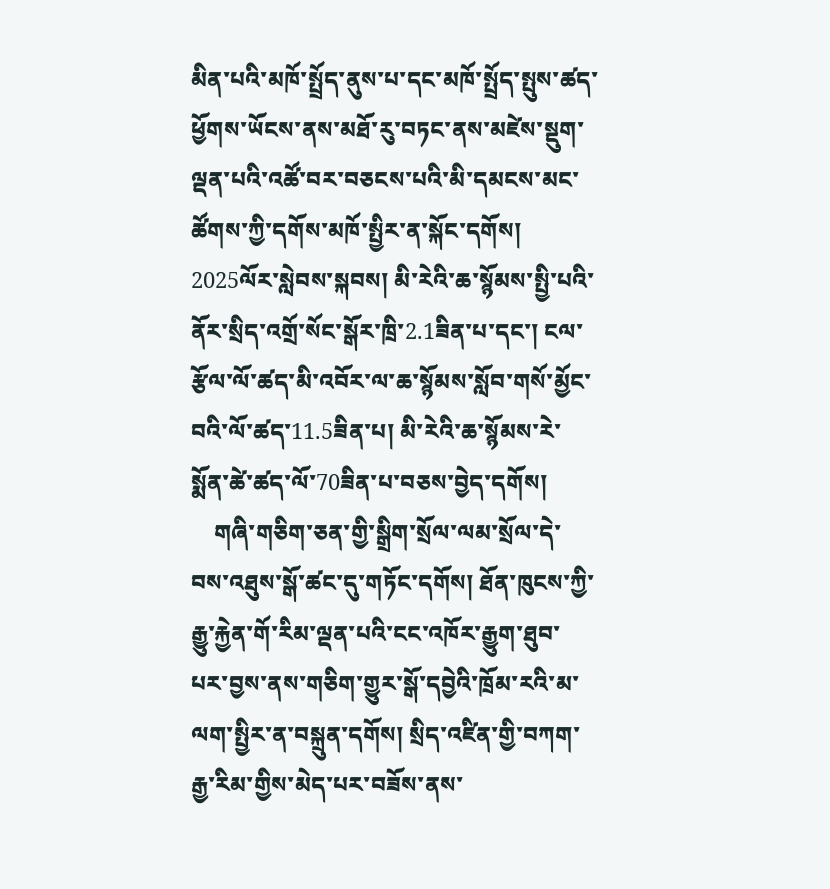མིན་པའི་མཁོ་སྤྲོད་ནུས་པ་དང་མཁོ་སྤྲོད་སྤུས་ཚད་ཕྱོགས་ཡོངས་ནས་མཐོ་རུ་བཏང་ནས་མཛེས་སྡུག་ལྡན་པའི་འཚོ་བར་བཅངས་པའི་མི་དམངས་མང་ཚོགས་ཀྱི་དགོས་མཁོ་སྤྱིར་ན་སྐོང་དགོས། 2025ལོར་སླེབས་སྐབས། མི་རེའི་ཆ་སྙོམས་སྤྱི་པའི་ནོར་སྲིད་འགྲོ་སོང་སྒོར་ཁྲི་2.1ཟིན་པ་དང་། ངལ་རྩོལ་ལོ་ཚད་མི་འབོར་ལ་ཆ་སྙོམས་སློབ་གསོ་མྱོང་བའི་ལོ་ཚད་11.5ཟིན་པ། མི་རེའི་ཆ་སྙོམས་རེ་སྨོན་ཚེ་ཚད་ལོ་70ཟིན་པ་བཅས་བྱེད་དགོས།
    གཞི་གཅིག་ཅན་གྱི་སྒྲིག་སྲོལ་ལམ་སྲོལ་དེ་བས་འཐུས་སྒོ་ཚང་དུ་གཏོང་དགོས། ཐོན་ཁུངས་ཀྱི་རྒྱུ་རྐྱེན་གོ་རིམ་ལྡན་པའི་ངང་འཁོར་རྒྱུག་ཐུབ་པར་བྱས་ནས་གཅིག་གྱུར་སྒོ་དབྱེའི་ཁྲོམ་རའི་མ་ལག་སྤྱིར་ན་བསྐྲུན་དགོས། སྲིད་འཛིན་གྱི་བཀག་རྒྱ་རིམ་གྱིས་མེད་པར་བཟོས་ནས་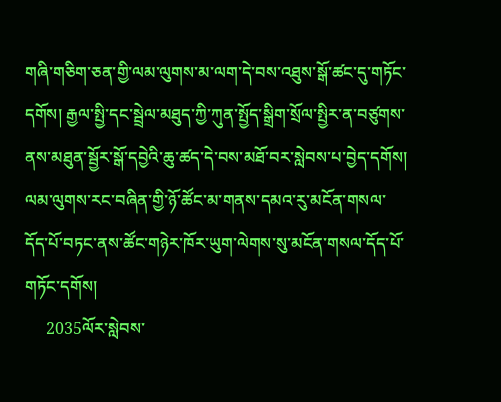གཞི་གཅིག་ཅན་གྱི་ལམ་ལུགས་མ་ལག་དེ་བས་འཐུས་སྒོ་ཚང་དུ་གཏོང་དགོས། རྒྱལ་སྤྱི་དང་སྦྲེལ་མཐུད་ཀྱི་ཀུན་སྤྱོད་སྒྲིག་སྲོལ་སྤྱིར་ན་བཙུགས་ནས་མཐུན་སྦྱོར་སྒོ་དབྱེའི་ཆུ་ཚད་དེ་བས་མཐོ་བར་སླེབས་པ་བྱེད་དགོས། ལམ་ལུགས་རང་བཞིན་གྱི་ཉོ་ཚོང་མ་གནས་དམའ་རུ་མངོན་གསལ་དོད་པོ་བཏང་ནས་ཚོང་གཉེར་ཁོར་ཡུག་ལེགས་སུ་མངོན་གསལ་དོད་པོ་གཏོང་དགོས།
     2035ལོར་སླེབས་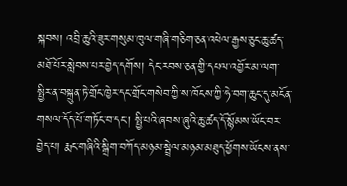སྐབས། འབྲི་ཆུའི་ཟུར་གསུམ་ཁུལ་གཞི་གཅིག་ཅན་འཕེལ་རྒྱས་ཅུང་ཆུ་ཚད་མཐོ་པོར་སླེབས་པར་བྱེད་དགོས། དེང་རབས་ཅན་གྱི་དཔལ་འབྱོར་མ་ལག་སྤྱིར་ན་བསྐྲུན་ཏེ་གྲོང་ཁྱེར་དང་གྲོང་གསེབ་ཀྱི་ས་ཁོངས་ཀྱི་ཧེ་བག་ཆུང་དུ་མངོན་གསལ་དོད་པོ་གཏོང་བ་དང་། སྤྱི་པའི་ཞབས་ཞུའི་ཆུ་ཚད་དོ་སྙོམས་ཡོང་བར་བྱེད་པ། རྨང་གཞིའི་སྒྲིག་བཀོད་མཉམ་སྦྲེལ་མཉམ་མཐུད་ཕྱོགས་ཡོངས་ནས་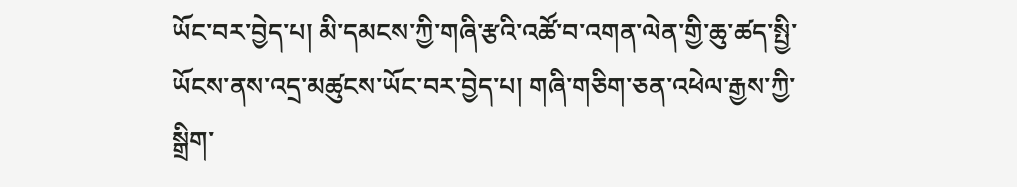ཡོང་བར་བྱེད་པ། མི་དམངས་ཀྱི་གཞི་རྩའི་འཚོ་བ་འགན་ལེན་གྱི་ཆུ་ཚད་སྤྱི་ཡོངས་ནས་འདྲ་མཚུངས་ཡོང་བར་བྱེད་པ། གཞི་གཅིག་ཅན་འཕེལ་རྒྱས་ཀྱི་སྒྲིག་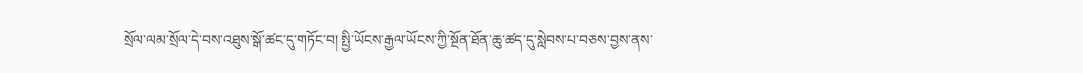སྲོལ་ལམ་སྲོལ་དེ་བས་འཐུས་སྒོ་ཚང་དུ་གཏོང་བ། སྤྱི་ཡོངས་རྒྱལ་ཡོངས་ཀྱི་སྔོན་ཐོན་ཆུ་ཚད་དུ་སླེབས་པ་བཅས་བྱས་ནས་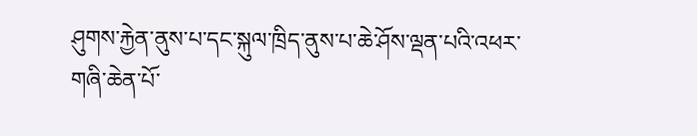ཤུགས་རྐྱེན་ནུས་པ་དང་སྐུལ་ཁྲིད་ནུས་པ་ཆེ་ཤོས་ལྡན་པའི་འཕར་གཞི་ཆེན་པོ་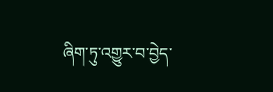ཞིག་ཏུ་འགྱུར་བ་བྱེད་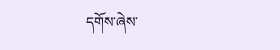དགོས་ཞེས་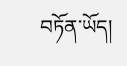བཏོན་ཡོད།